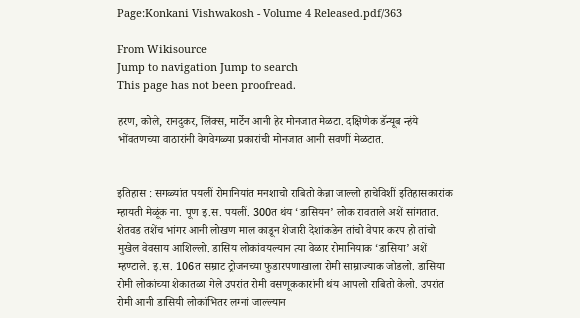Page:Konkani Vishwakosh - Volume 4 Released.pdf/363

From Wikisource
Jump to navigation Jump to search
This page has not been proofread.

हरण, कोले, रानदुकर, लिंक्स, मार्टेन आनी हेर मोनजात मेळटा. दक्षिणेक डॅन्यूब न्हंये भोंवतणच्या वाठारांनी वेगवेगळ्या प्रकारांची मोनजात आनी सवणीं मेळटात.


इतिहास : सगळ्यांत पयलीं रोमानियांत मनशाचो राबितो केन्ना जाल्लो हाचेविशीं इतिहासकारांक म्हायती मेळूंक ना. पूण इ.स. पयलीं. 300त थंय ‘डासियन’ लोक रावताले अशें सांगतात. शेतवड तशेंच भांगर आनी लोखण माल काडून शेजारी देशांकडेन तांचो वेपार करप हो तांचो मुखेल वेवसाय आशिल्लो. डासिय लोकांवयल्यान त्या वेळार रोमानियाक ‘डासिया’ अशें म्हण्टाले. इ.स. 106त सम्राट ट्रोजनच्या फुडारपणाखाला रोमी साम्राज्याक जोडलो. डासिया रोमी लोकांच्या शेकातळा गेले उपरांत रोमी वसणूककारांनी थंय आपलो राबितो केलो. उपरांत रोमी आनी डासियी लोकांभितर लग्नां जाल्ल्यान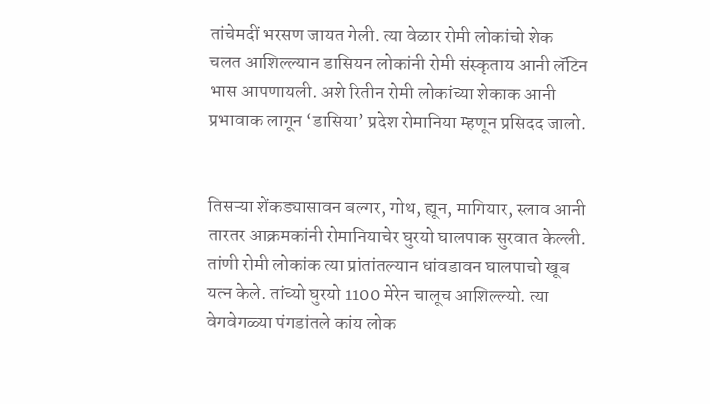तांचेमदीं भरसण जायत गेली. त्या वेळार रोमी लोकांचो शेक चलत आशिल्ल्यान डासियन लोकांनी रोमी संस्कृताय आनी लॅटिन भास आपणायली. अशे रितीन रोमी लोकांच्या शेकाक आनी प्रभावाक लागून ‘डासिया’ प्रदेश रोमानिया म्हणून प्रसिदद जालो.


तिसऱ्या शेंकड्यासावन बल्गर, गोथ, ह्यून, मागियार, स्लाव आनी तारतर आक्रमकांनी रोमानियाचेर घुरयो घालपाक सुरवात केल्ली. तांणी रोमी लोकांक त्या प्रांतांतल्यान धांवडावन घालपाचो खूब यत्न केले. तांच्यो घुरयो 1100 मेरेन चालूच आशिल्ल्यो. त्या वेगवेगळ्या पंगडांतले कांय लोक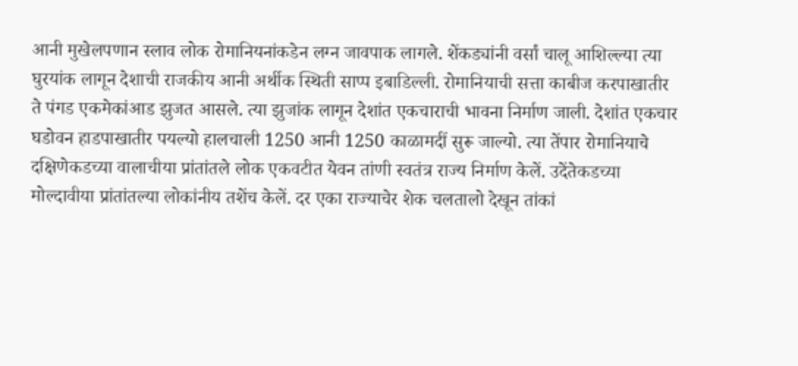आनी मुखेलपणान स्लाव लोक रोमानियनांकडेन लग्न जावपाक लागले. शेंकड्यांनी वर्सां चालू आशिल्ल्या त्या घुरयांक लागून देशाची राजकीय आनी अर्थीक स्थिती साप्प इबाडिल्ली. रोमानियाची सत्ता काबीज करपाखातीर ते पंगड एकमेकांआड झुजत आसले. त्या झुजांक लागून देशांत एकचाराची भावना निर्माण जाली. देशांत एकचार घडोवन हाडपाखातीर पयल्यो हालचाली 1250 आनी 1250 काळामदीं सुरू जाल्यो. त्या तेंपार रोमानियाचे दक्षिणेकडच्या वालाचीया प्रांतांतले लोक एकवटीत येवन तांणी स्वतंत्र राज्य निर्माण केलें. उदेंतेकडच्या मोल्दावीया प्रांतांतल्या लोकांनीय तशेंच केलें. दर एका राज्याचेर शेक चलतालो देखून तांकां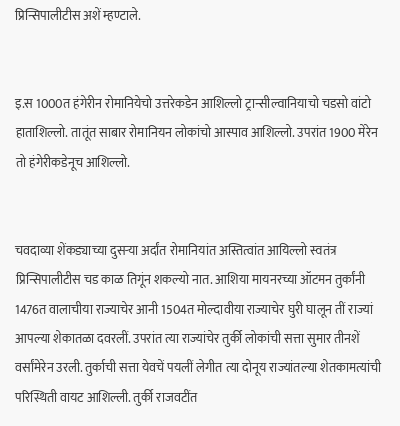प्रिन्सिपालीटीस अशें म्हण्टाले.


इ.स 1000त हंगेरीन रोमानियेचो उत्तरेकडेन आशिल्लो ट्रान्सील्वानियाचो चडसो वांटो हाताशिल्लो. तातूंत साबार रोमानियन लोकांचो आस्पाव आशिल्लो. उपरांत 1900 मेरेन तो हंगेरीकडेनूच आशिल्लो.


चवदाव्या शेंकड्याच्या दुसऱ्या अर्दांत रोमानियांत अस्तित्वांत आयिल्लो स्वतंत्र प्रिन्सिपालीटीस चड काळ तिगूंन शकल्यो नात. आशिया मायनरच्या ऑटमन तुर्कांनी 1476त वालाचीया राज्याचेर आनी 1504त मोल्दावीया राज्याचेर घुरी घालून तीं राज्यां आपल्या शेकातळा दवरलीं. उपरांत त्या राज्यांचेर तुर्की लोकांची सत्ता सुमार तीनशें वर्सांमेरेन उरली. तुर्काची सत्ता येवचें पयलीं लेगीत त्या दोनूय राज्यांतल्या शेतकामत्यांची परिस्थिती वायट आशिल्ली. तुर्की राजवटींत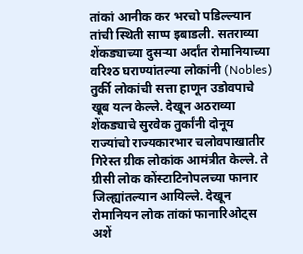तांकां आनीक कर भरचो पडिल्ल्यान तांची स्थिती साप्प इबाडली. सतराव्या शेंकड्याच्या दुसऱ्या अर्दांत रोमानियाच्या वरिश्ठ घराण्यांतल्या लोकांनी (Nobles) तुर्की लोकांची सत्ता हाणून उडोवपाचे खूब यत्न केल्ले. देखून अठराव्या शेंकड्याचे सुरवेक तुर्कांनी दोनूय राज्यांचो राज्यकारभार चलोवपाखातीर गिरेस्त ग्रीक लोकांक आमंत्रीत केल्ले. ते ग्रीसी लोक कोंस्टाटिनोपलच्या फानार जिल्ह्यांतल्यान आयिल्ले. देखून रोमानियन लोक तांकां फानारिओट्स अशें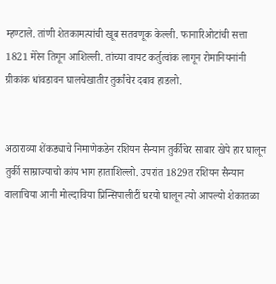म्हण्टाले. तांणी शेतकामत्यांची खूब सतवणूक केल्ली. फानारिओटांची सत्ता 1821 मेरेन तिगून आशिल्ली. तांच्या वायट कर्तुत्वांक लागून रोमानियनांनी ग्रीकांक धांवडावन घालचेखातीर तुर्कांचेर दबाव हाडलो.


अठाराव्या शेंकड्याचे निमाणेकडेन रशियन सैन्यान तुर्कींचेर साबार खेपे हार घालून तुर्की साम्राज्याचो कांय भाग हाताशिल्लो. उपरांत 1829त रशियन सैन्यान वालाचिया आनी मोल्दाविया प्रिन्सिपालीटीं घरयो घालून त्यो आपल्यो शेकातळा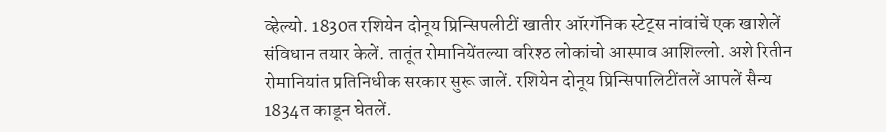व्हेल्यो. 1830त रशियेन दोनूय प्रिन्सिपलीटीं खातीर ऑरगॅनिक स्टेट्स नांवांचें एक खाशेलें संविधान तयार केलें. तातूंत रोमानियेंतल्या वरिश्ठ लोकांचो आस्पाव आशिल्लो. अशे रितीन रोमानियांत प्रतिनिधीक सरकार सुरू जालें. रशियेन दोनूय प्रिन्सिपालिटींतलें आपलें सैन्य 1834त काडून घेतलें.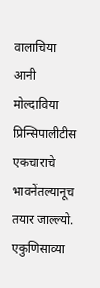वालाचिया आनी मोल्दाविया प्रिन्सिपालीटीस एकचाराचे भावनेंतल्यानूच तयार जाल्ल्यो. एकुणिसाव्या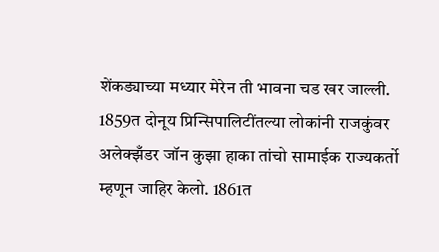शेंकड्याच्या मध्यार मेरेन ती भावना चड खर जाल्ली. 1859त दोनूय प्रिन्सिपालिटींतल्या लोकांनी राजकुंवर अलेक्झँडर जॉन कुझा हाका तांचो सामाईक राज्यकर्तो म्हणून जाहिर केलो. 1861त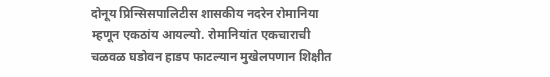दोनूय प्रिन्सिसपालिटीस शासकीय नदरेन रोमानिया म्हणून एकठांय आयल्यो. रोमानियांत एकचाराची चळवळ घडोवन हाडप फाटल्यान मुखेलपणान शिक्षीत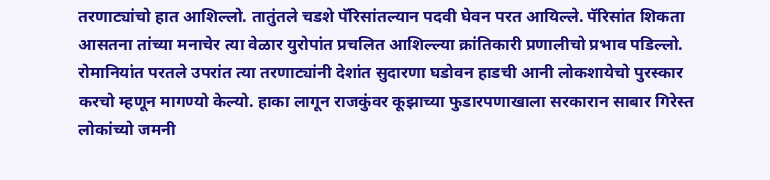तरणाट्यांचो हात आशिल्लो. तातुंतले चडशे पॅरिसांतल्यान पदवी घेवन परत आयिल्ले. पॅरिसांत शिकता आसतना तांच्या मनाचेर त्या वेळार युरोपांत प्रचलित आशिल्ल्या क्रांतिकारी प्रणालीचो प्रभाव पडिल्लो. रोमानियांत परतले उपरांत त्या तरणाट्यांनी देशांत सुदारणा घडोवन हाडची आनी लोकशायेचो पुरस्कार करचो म्हणून मागण्यो केल्यो. हाका लागून राजकुंवर कूझाच्या फुडारपणाखाला सरकारान साबार गिरेस्त लोकांच्यो जमनी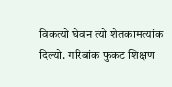विकत्यो घेवन त्यो शेतकामत्यांक दिल्यो. गरिबांक फुकट शिक्षण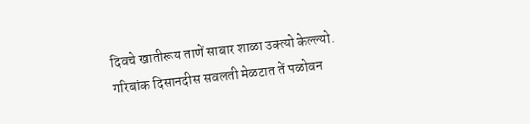दिवचे खातीरूय ताणें साबार शाळा उक्त्यो केल्ल्यो. गरिबांक दिसानदीस सवलती मेळटात तें पळोवन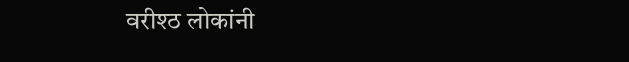वरीश्ठ लोकांनी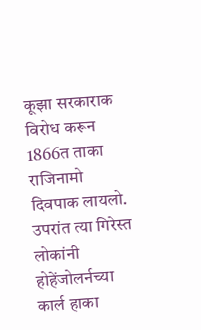कूझा सरकाराक विरोध करून 1866त ताका राजिनामो दिवपाक लायलो. उपरांत त्या गिरेस्त लोकांनी होहेंजोलर्नच्या कार्ल हाका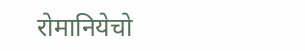रोमानियेचो